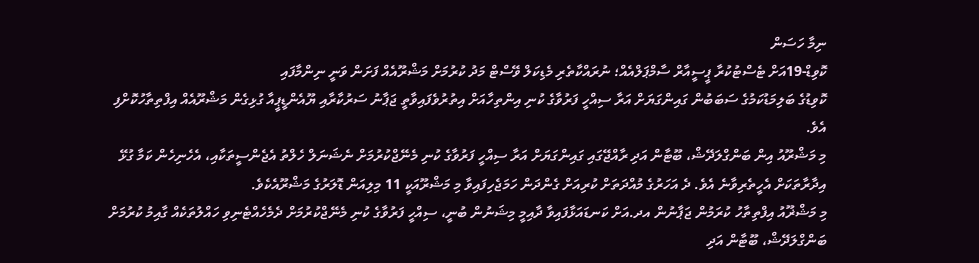ނިމާ ހަސަން
ކޮވިޑް-19އަށް ޓެސްޓުކުރާ ޕީސީއާރް ސާމްޕަލްއެއް؛ ނުރައްކާތެރި މެޑިކަލް ވޭސްޓް މަދު ކުރުމަށް މަޝްރޫއެއް ފަށަން ވަނީ ނިންމާފައި
ކޮވިޑުގެ ބަލިމަޑުކަމުގެ ސަބަބުން ގައިންގަޔަށް އަރާ ސިއްހީ ފަރުވާގެ ކުނި އިންތިހާއަށް އިތުރުވެފައިވާތީ ޖަޕާނު ސަރުކާރާއި ޔޫއެންޑީޕީއާ ގުޅިގެން މަޝްރޫއެއް އިފްތިތާހުކޮށްފި އެވެ.
މި މަޝްރޫއު އިން ބަންގްލަދޭޝް، ބޫޓާން އަދި ރާއްޖޭގައި ގައިންގަޔަށް އަރާ ސިއްހީ ފަރުވާގެ ކުނި މެނޭޖްކުރުމަށް ނެޝަނަލް ހެލްތު އެޖެންސީތަކާއި، އެހެނިހެން ކަމާ ގުޅޭ އިދާރާތަކަށް އެހީތެރިވާނެ އެވެ. ދެ އަހަރުގެ މުއްދަތަށް ކުރިއަށް ގެންދަން ހަމަޖެހިފައިވާ މި މަޝްރޫއަކީ 11 މިލިއަން ޑޮލަރުގެ މަޝްރޫއެކެވެ.
މި މަޝްޜޫއު އިފްތިތާހު ކުރަމުން ޖަޕާނުން އދ.އަށް ކަނޑައަޅާފައިވާ ދާއިމީ މިޝަނުން ބުނީ، ސިއްހީ ފަރުވާގެ ކުނި މެނޭޖްކުރުމަށް ދެމެހެއްޓެނިވި ހައްލުތަކެއް ގާއިމު ކުރުމަށް ބަންގްލަދޭޝް، ބޫޓާން އަދި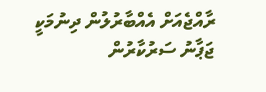ރާއްޖެއަށް އެއްބާރުލުން ދިނުމަކީ ޖަޕާނު ސަރުކާރުން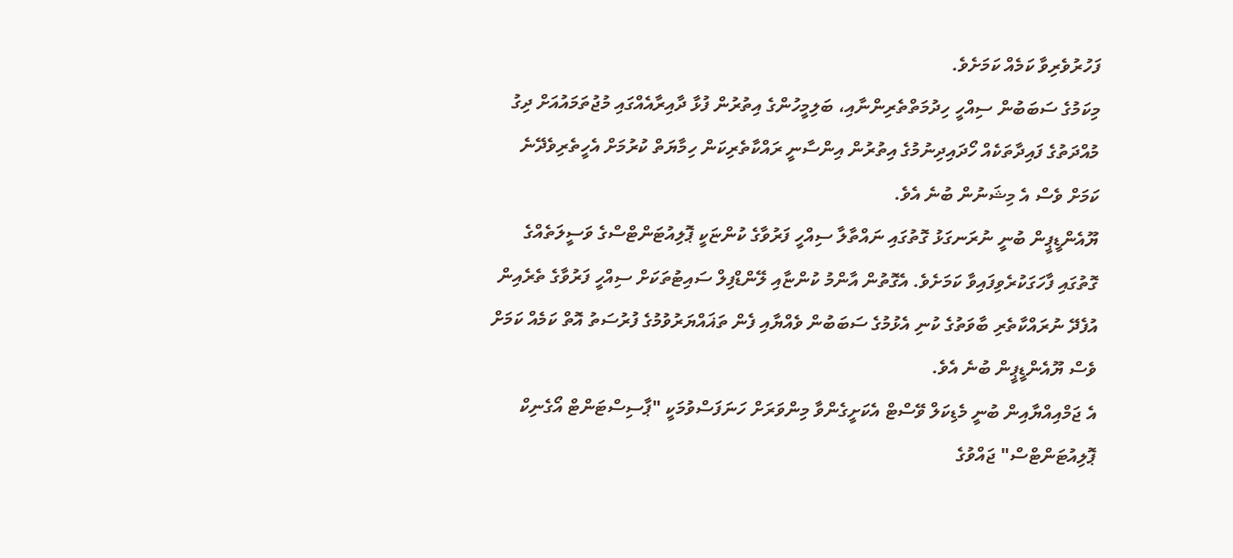ފަހުރުވެރިވާ ކަމެއް ކަމަށެވެ.
މިކަމުގެ ސަބަބުން ސިއްހީ ހިދުމަތްތެރިންނާއި، ބަލިމީހުންގެ އިތުރުން ފުޅާ ދާއިރާއެއްގައި މުޖުތަމައުއަށް ދިގު މުއްދަތުގެ ފައިދާތަކެއް ހޯދައިދިނުމުގެ އިތުރުން އިންސާނީ ރައްކާތެރިކަން ހިމާޔަތް ކުރުމަށް އެހީތެރިވެދޭނެ ކަމަށް ވެސް އެ މިޝަނުން ބުނެ އެވެ.
ޔޫއެންޑީޕީން ބުނީ ނުރަނގަޅު ގޮތުގައި ނައްތާލާ ސިއްހީ ފަރުވާގެ ކުންޏަކީ ޕޮލިއުޓަންޓްސްގެ ވަސީލަތެއްގެ ގޮތުގައި ފާހަގަކުރެވިފައިވާ ކަމަށެވެ. އެގޮތުން އާންމު ކުންޏާއި ލޭންޑްފިލް ސައިޓުތަކަށް ސިއްހީ ފަރުވާގެ ތެރެއިން އުފެދޭ ނުރައްކާތެރި ބާވަތުގެ ކުނި އެޅުމުގެ ސަބަބުން ވެއްޔާއި ފެން ތަޣައްޔަރުވުމުގެ ފުރުސަތު އޮތް ކަމެއް ކަމަށް ވެސް ޔޫއެންޑީޕީން ބުނެ އެވެ.
އެ ޖަމްއިއްޔާއިން ބުނީ މެޑިކަލް ވޭސްޓް އެކަށީގެންވާ މިންވަރަށް ހަނަފަސްވުމަކީ "ޕާސިސްޓަންޓް އޯގެނިކް ޕޮލިއުޓަންޓްސް" ޖައްވުގެ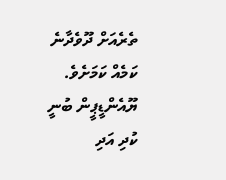ތެރެއަށް ދޫވެދާނެ ކަމެއް ކަމަށެވެ.
ޔޫއެންޑީޕީން ބުނީ ކުދި އަދި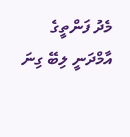މެދު ފަންތީގެ އާމްދަނީ ލިބޭ ގިނަ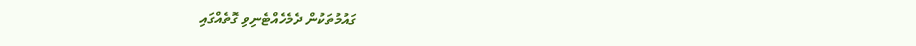ގައުމުތަކުން ދެމެހެއްޓެނިވި ގޮތެއްގައި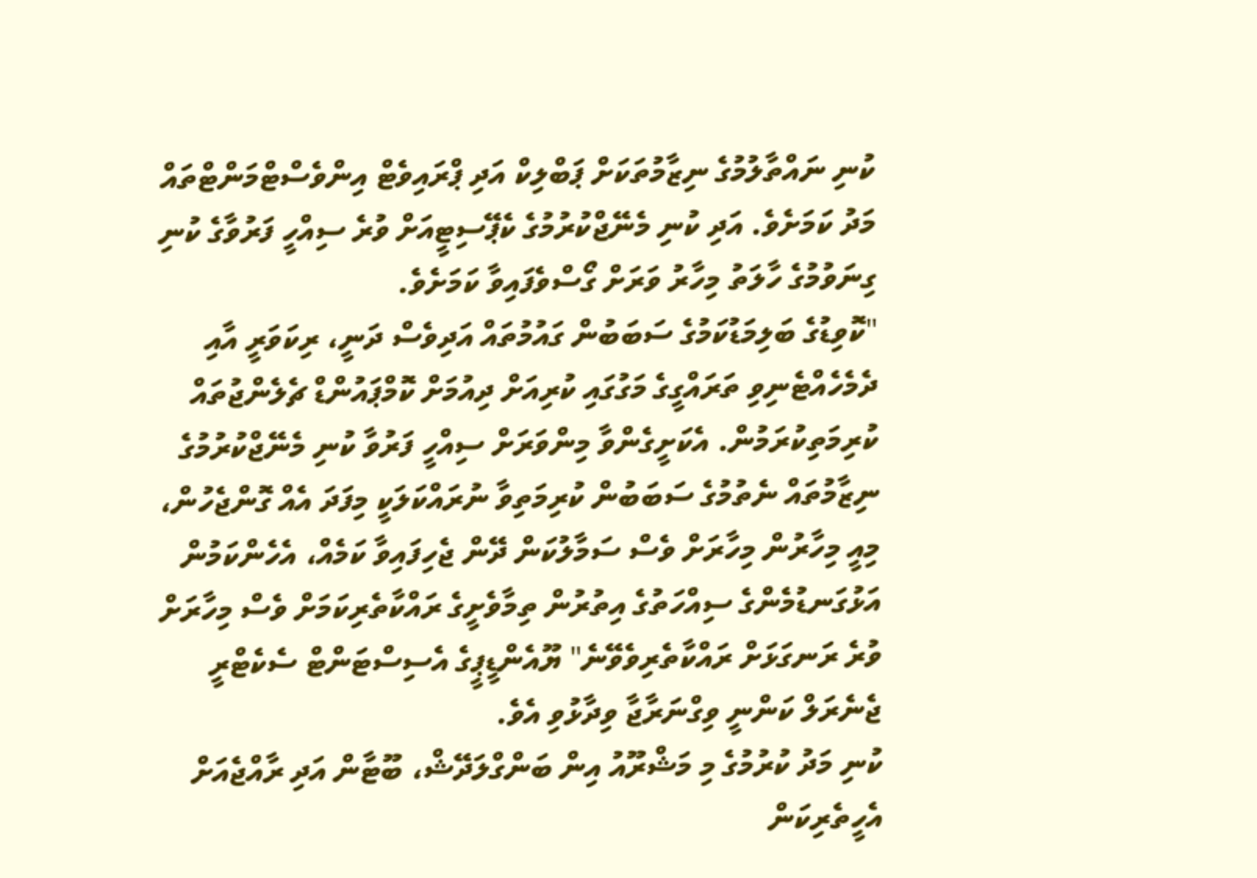ކުނި ނައްތާލުމުގެ ނިޒާމުތަކަށް ޕަބްލިކް އަދި ޕްރައިވެޓް އިންވެސްޓްމަންޓްތައް މަދު ކަމަށެވެ. އަދި ކުނި މެނޭޖްކުރުމުގެ ކެޕޭސިޓީއަށް ވުރެ ސިއްހީ ފަރުވާގެ ކުނި ގިނަވުމުގެ ހާލަތު މިހާރު ވަރަށް ގޯސްވެފައިވާ ކަމަށެވެ.
"ކޮވިޑުގެ ބަލިމަޑުކަމުގެ ސަބަބުން ގައުމުތައް އަދިވެސް ދަނީ، ރިކަވަރީ އާއި ދެމެހެއްޓެނިވި ތަރައްގީގެ މަގުގައި ކުރިއަށް ދިއުމަށް ކޮމްޕައުންޑް ޗެލެންޖުތައް ކުރިމަތިކުރަމުން. އެކަށީގެންވާ މިންވަރަށް ސިއްހީ ފަރުވާ ކުނި މެނޭޖްކުރުމުގެ ނިޒާމުތައް ނެތުމުގެ ސަބަބުން ކުރިމަތިވާ ނުރައްކަލަކީ މިފަދަ އެއް ގޮންޖެހުން، މިއީ މިހާރުން މިހާރަށް ވެސް ސަމާލުކަން ދޭން ޖެހިފައިވާ ކަމެއް، އެހެންކަމުން އަޅުގަނޑުމެންގެ ސިއްހަތުގެ އިތުރުން ތިމާވެށީގެ ރައްކާތެރިކަމަށް ވެސް މިހާރަށް ވުރެ ރަނގަޅަށް ރައްކާތެރިވެވޭނެ" ޔޫއެންޑީޕީގެ އެސިސްޓަންޓް ސެކެޓްރީ ޖެނެރަލް ކަންނީ ވިގްނަރާޖާ ވިދާޅުވި އެވެ.
ކުނި މަދު ކުރުމުގެ މި މަޝްރޫއު އިން ބަންގްލަދޭޝް، ބޫޓާން އަދި ރާއްޖެއަށް އެހީތެރިކަން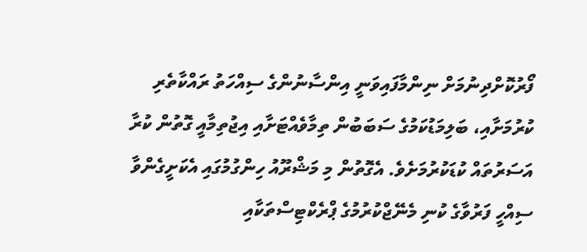ފޯރުކޮށްދިނުމަށް ނިންމާފައިވަނީ އިންސާނުންގެ ސިއްހަތު ރައްކާތެރި ކުރުމަށާއި، ބަލިމަޑުކަމުގެ ސަބަބުން ތިމާވެއްޓަށާއި އިޖުތިމާއީ ގޮތުން ކުރާ އަސަރުތައް ކުޑަކުރުމަށެވެ. އެގޮތުން މި މަޝްރޫއު ހިންގުމުގައި އެކަށީގެންވާ ސިއްހީ ފަރުވާގެ ކުނި މެނޭޖްކުރުމުގެ ޕްރެކްޓިސްތަކާއި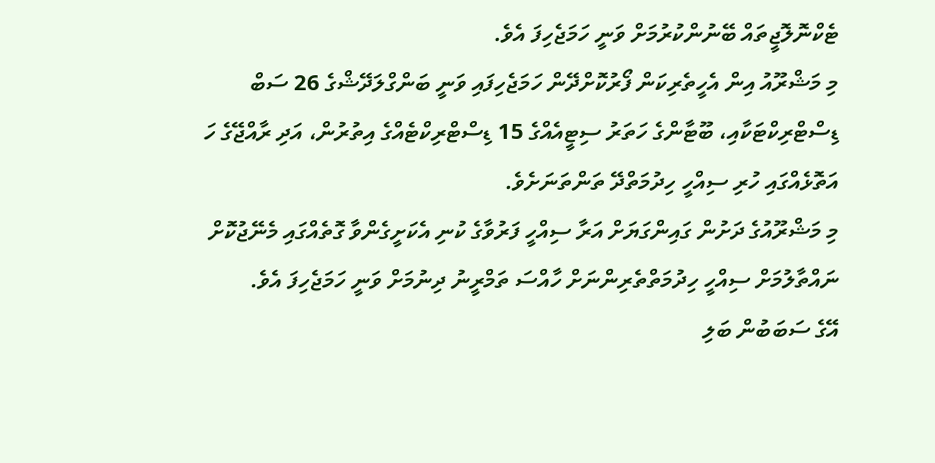ޓެކްނޮލޮޖީތައް ބޭނުންކުރުމަށް ވަނީ ހަމަޖެހިފަ އެވެ.
މި މަޝްރޫއު އިން އެހީތެރިކަން ފޯރުކޮށްދޭން ހަމަޖެހިފައި ވަނީ ބަންގްލަދޭޝްގެ 26 ސަބް ޑިސްޓްރިކްޓަކާއި، ބޫޓާންގެ ހަތަރު ސިޓީއެއްގެ 15 ޑިސްޓްރިކްޓެއްގެ އިތުރުން، އަދި ރާއްޖޭގެ ހަ އަތޮޅެއްގައި ހުރި ސިއްހީ ހިދުމަތްދޭ ތަންތަނަށެވެ.
މި މަޝްރޫއުގެ ދަށުން ގައިންގަޔަށް އަރާ ސިއްހީ ފަރުވާގެ ކުނި އެކަށީގެންވާ ގޮތެއްގައި މެނޭޖުކޮށް ނައްތާލުމަށް ސިއްހީ ހިދުމަތްތެރިންނަށް ހާއްސަ ތަމްރީނު ދިނުމަށް ވަނީ ހަމަޖެހިފަ އެވެ.
އޭގެ ސަބަބުން ބަލި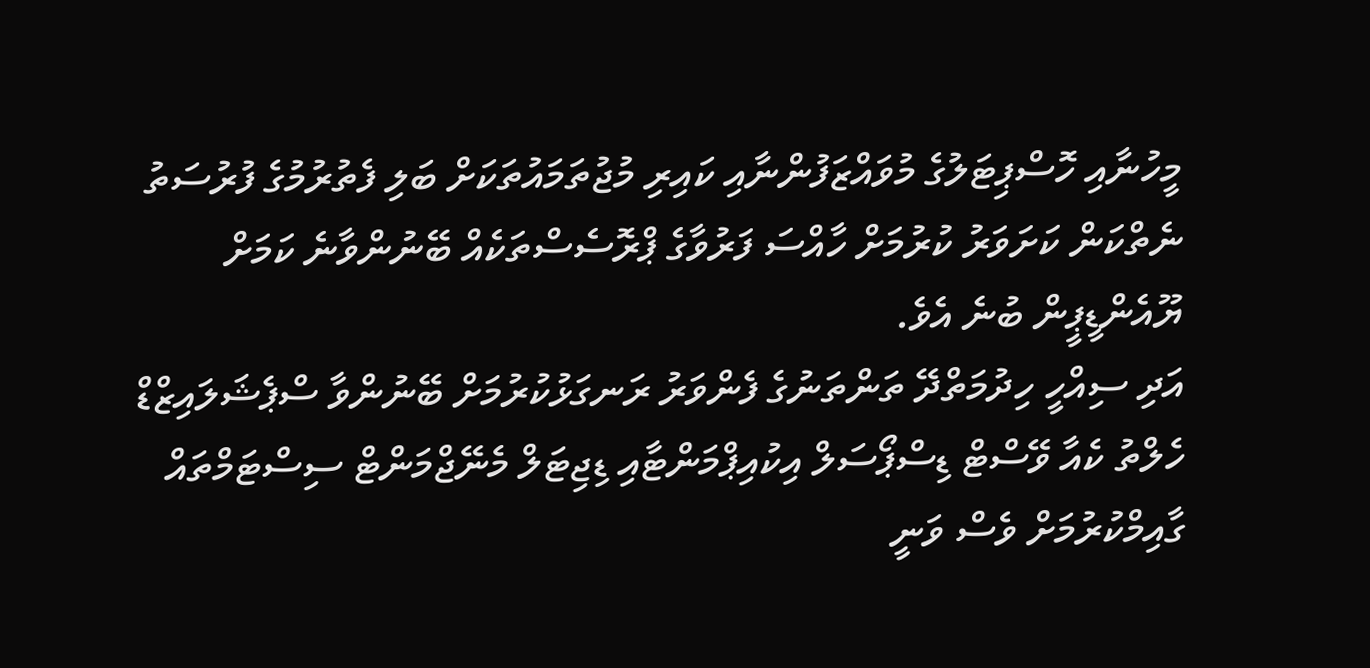މީހުނާއި ހޮސްޕިޓަލުގެ މުވައްޒަފުންނާއި ކައިރި މުޖުތަމައުތަކަށް ބަލި ފެތުރުމުގެ ފުރުސަތު ނެތްކަން ކަށަވަރު ކުރުމަށް ހާއްސަ ފަރުވާގެ ޕްރޮސެސްތަކެއް ބޭނުންވާނެ ކަމަށް ޔޫއެންޑީޕީން ބުނެ އެވެ.
އަދި ސިއްހީ ހިދުމަތްދޭ ތަންތަނުގެ ފެންވަރު ރަނގަޅުކުރުމަށް ބޭނުންވާ ސްޕެޝަލައިޒްޑް ހެލްތު ކެއާ ވޭސްޓް ޑިސްޕޯސަލް އިކުއިޕްމަންޓާއި ޑިޖިޓަލް މެނޭޖްމަންޓް ސިސްޓަމްތައް ގާއިމްކުރުމަށް ވެސް ވަނީ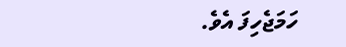ހަމަޖެހިފަ އެވެ.